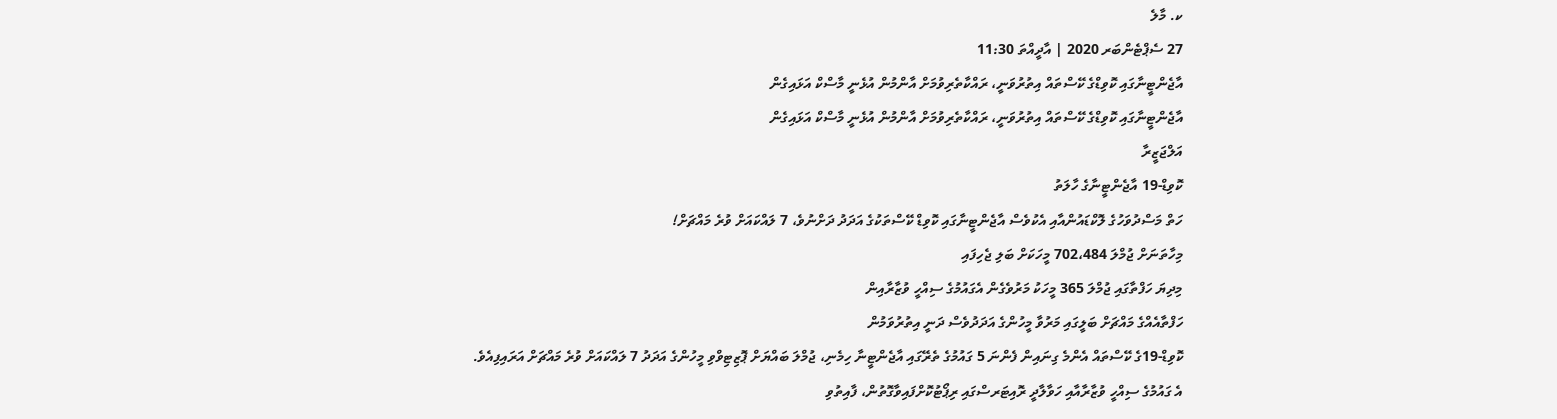ކ. މާލެ
27 ސެޕްޓެންބަރ 2020 | އާދީއްތަ 11:30
އާޖެންޓީނާގައި ކޮވިޑްގެ ކޭސްތައް އިތުރުވަނީ، ރައްކާތެރިވުމަށް އާންމުން އުޅެނީ މާސްކް އަޅައިގެން
އާޖެންޓީނާގައި ކޮވިޑްގެ ކޭސްތައް އިތުރުވަނީ، ރައްކާތެރިވުމަށް އާންމުން އުޅެނީ މާސްކް އަޅައިގެން
އަލްޖަޒީރާ
ކޮވިޑް-19 އާޖެންޓީނާގެ ހާލަތު
ހަތް މަސްދުވަހުގެ ލޮކްޑައުންއާއި އެކުވެސް އާޖެންޓީނާގައި ކޮވިޑް ކޭސްތަކުގެ އަދަދު ދަށްނުވެ، 7 ލައްކައަށް ވުރެ މައްޗަށް!
މިހާތަނަށް ޖުމްލަ 702،484 މީހަކަށް ބަލި ޖެހިފައި
މިދިޔަ ހަފްތާގައި ޖުމްލަ 365 މީހަކު މަރުވެގެން އެގައުމުގެ ސިއްހީ ވުޒާރާއިން
ހަފްތާއެއްގެ މައްޗަށް ބަލީގައި މަރުވާ މީހުންގެ އަދަދުވެސް ދަނީ އިތުރުވަމުން
ކޮވިޑް-19ގެ ކޭސްތައް އެންމެ ގިނައިން ފެންނަ 5 ގައުމުގެ ތެރޭގައި އާޖެންޓީނާ ހިމެނި، ޖުމްލަ ބައްޔަށް ޕޮޒިޓިވްވި މީހުންގެ އަދަދު 7 ލައްކައަށް ވުރެ މައްޗަށް އަރައިފިއެވެ.
އެ ގައުމުގެ ސިއްހީ ވުޒާރާއާއި ހަވާލާދީ ރޮއިޓަރސްގައި ރިޕޯޓުކޮށްފައިވާގޮތުން، ފާއިތުވި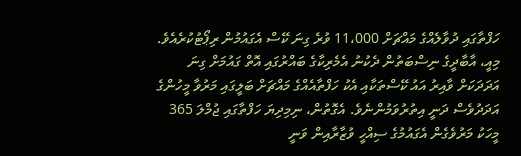ހަފްތާގައި ދުވާލެއްގެ މައްޗަށް 11،000 ވުރެ ގިނަ ކޭސް އެގައުމުން ރިޕޯޓުކުރެއެވެ. މިއީ، އާބާދީގެ ނިސްބަތުން ދެކުނު އެމެރިކާގެ ބައްރުގައި އޮތް ގައުމަށް ގިނަ އަދަދަކަށް ވާއިރު އައު ކޭސްތަކާއި އެކު ހަފްތާއެއްގެ މައްޗަށް ބަލީގައި މަރުވާ މީހުންގެ އަދަދުވެސް ދަނީ އިތުރުވަމުންނެވެ. އެގޮތުން، ނިމިދިޔަ ހަފްތާގައި ޖުމްލަ 365 މީހަކު މަރުވެގެން އެގައުމުގެ ސިއްހީ ވުޒާރާއިން ވަނީ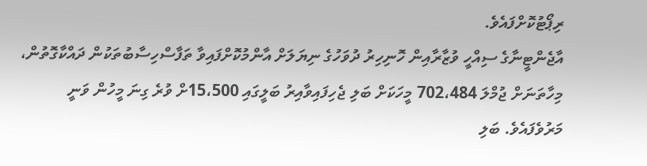ރިޕޯޓުކޮށްފައެވެ.
އާޖެންޓީނާގެ ސިއްހީ ވުޒާރާއިން ހޮނިހިރު ދުވަހުގެ ނިޔަލަށް އާންމުކޮށްފައިވާ ތަފާސްހިސާބުތަކުން ދައްކާގޮތުން، މިހާތަނަށް ޖުމްލަ 702،484 މީހަކަށް ބަލި ޖެހިފައިވާއިރު ބަލީގައި 15،500ށް ވުރެ ގިނަ މީހުން ވަނީ މަރުވެފައެވެ. ބަލި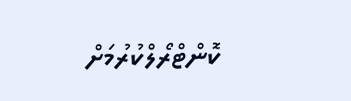ކޮންޓްރޯލްކުރުމަށް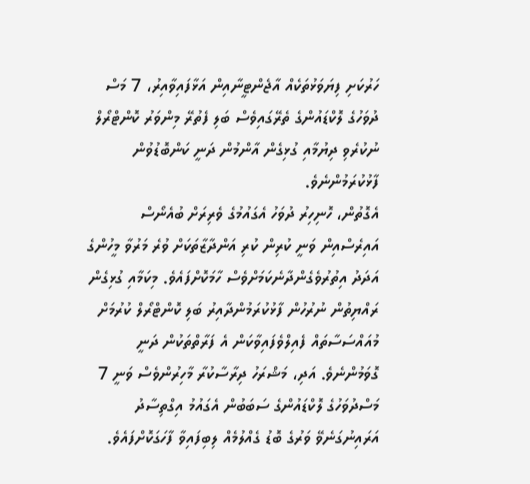ހަރުކަށި ފިޔަވަޅުތަކެއް އާޖެންޓީނާއިން އަޅާފައިވާއިރު، 7 މަސް ދުވަހުގެ ލޮކްޑައުންގެ ތެރޭގައިވެސް ބަލި ފެތުރޭ މިންވަރު ކޮންޓްރޯލް ނުކުރެވި ދިޔުމާއި ގުޅިގެން އާންމުން ދަނީ ކަންބޮޑުވުން ފާޅުކުރަމުންނެވެ.
އެގޮތުން، ހޮނިހިރު ދުވަހު އެގައުމުގެ ވެރިރަށް ބުއެނޯސް އައިރެސްއިން ވަނީ ކުރިން ކުރި އަންދާޒާތަކަށް ވުރެ މަރުވާ މީހުންގެ އަދަދު އިތުރުވެގެންދާނެކަމަށްވެސް ހާމަކޮށްފައެވެ. މިކަމާއި ގުޅިގެން ރައްޔިތުން ނުރުހުން ފާޅުކުރަމުންދާއިރު ބަލި ކޮންޓްރޯލް ކުރުމަށް މުއައްސަސާތައް ފެއިލްވެފައިވާކަން އެ ފަރާތްތަކުން ދަނީ ގޮވަމުންނެވެ. އަދި، މަޝްރަހު ދިރާސާކުރާ މާހިރުންވެސް ވަނީ 7 މަސްދުވަހުގެ ލޮކްޑައުންގެ ސަބަބުން އެގައުމު އިގްތިސާދު އަރައިނުގަނެވޭ ވަރުގެ ބޮޑު ގެއްލުމެއް ލިބިފައިވާ ފާހަގަކޮށްފައެވެ.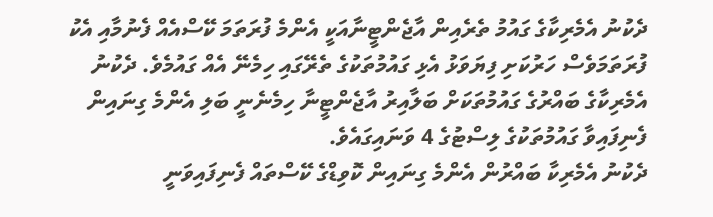ދެކުނު އެމެރިކާގެ ގައުމު ތެރެއިން އާޖެންޓީނާއަކީ އެންމެ ފުރަތަމަ ކޭސްއެއް ފެނުމާއި އެކު ފުރަތަމަވެސް ހަރުކަށި ފިޔަވަޅު އެޅި ގައުމުތަކުގެ ތެރޭގައި ހިމެނޭ އެއް ގައުމެވެ. ދެކުނު އެމެރިކާގެ ބައްރުގެ ގައުމުތަކަށް ބަލާއިރު އާޖެންޓީނާ ހިމެނެނީ ބަލި އެންމެ ގިނައިން ފެނިފައިވާ ގައުމުތަކުގެ ލިސްޓުގެ 4 ވަނައިގައެވެ.
ދެކުނު އެމެރިކާ ބައްރުން އެންމެ ގިނައިން ކޮވިޑްގެ ކޭސްތައް ފެނިފައިވަނީ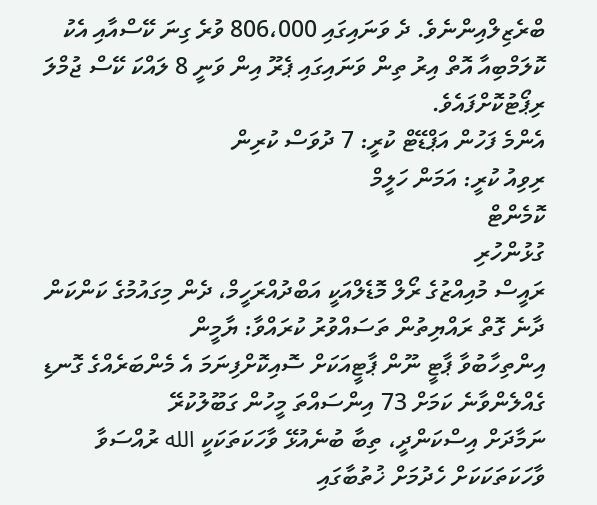ބްރެޒިލްއިންނެވެ. ދެ ވަނައިގައި 806،000 ވުރެ ގިނަ ކޭސްއާއި އެކު ކޮލަމްބިއާ އޮތް އިރު ތިން ވަނައިގައި ޕެރޫ އިން ވަނީ 8 ލައްކަ ކޭސް ޖުމްލަ ރިޕޯޓުކޮށްފައެވެ.
އެންމެ ފަހުން އަޕްޑޭޓް ކުރީ: 7 ދުވަސް ކުރިން
ރިވިއު ކުރީ: އަމަން ހަލީމް
ކޮމެންޓް
ގުޅުންހުރި
ރައީސް މުއިއްޒުގެ ރޯލް މޮޑެލްއަކީ އަބްދުއްރަހީމް، ދެން މިގައުމުގެ ކަންކަން ދާނެ ގޮތް ރައްޔިތުން ތަސައްވުރު ކުރައްވާ: ޔާމީން
އިންތިހާބުވާ ޕާޓީ ނޫން ޕާޓީއަކަށް ސޮއިކޮށްފިނަމަ އެ މެންބަރެއްގެ ގޮނޑި ގެއްލެންވާނެ ކަމަށް 73 އިންސައްތަ މީހުން ގަބޫލުކުރޭ
ނަމާދަށް އިސްކަންދީ، ތިބާ ބުނެއުޅޭ ވާހަކަތަކަކީ الله ރުއްސަވާ ވާހަކަތަކަކަށް ހެދުމަށް ޚުތުބާގައި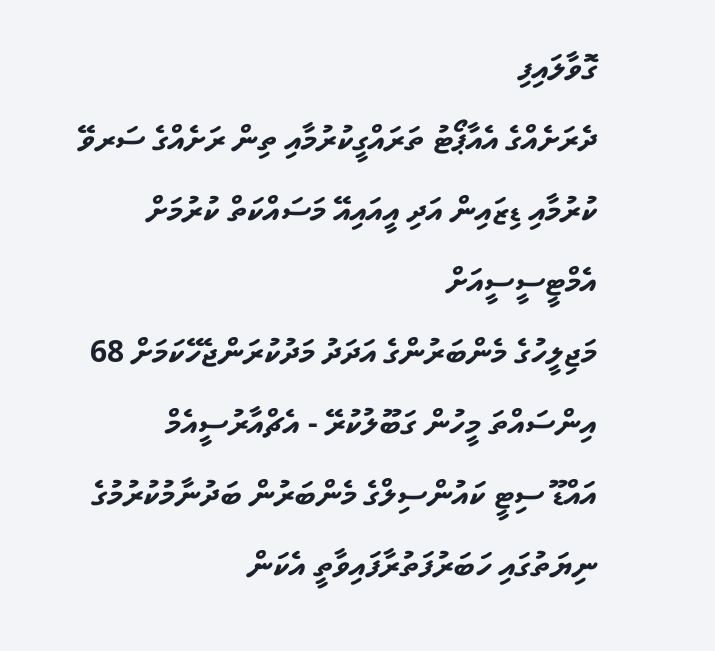ގޮވާލައިފި
ދެރަށެއްގެ އެއާޕޯޓު ތަރައްގީކުރުމާއި ތިން ރަށެއްގެ ސަރވޭ ކުރުމާއި ޑިޒައިން އަދި އީއައިއޭ މަސައްކަތް ކުރުމަށް އެމްޓީސީސީއަށް
މަޖިލީހުގެ މެންބަރުންގެ އަދަދު މަދުކުރަންޖެހޭކަމަށް 68 އިންސައްތަ މީހުން ގަބޫލުކުރޭ - އެޗްއާރުސީއެމް
އައްޑޫ ސިޓީ ކައުންސިލްގެ މެންބަރުން ބަދުނާމުކުރުމުގެ ނިޔަތުގައި ހަބަރުފަތުރާފައިވާތީ އެކަން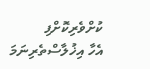ކުށްވެރިކޮށްފި
އެހާ އިޚުލާސްތެރިނަމަ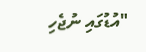"އުޑުގައި ނުޖެހި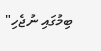ބިމުގައި ނުޖެހި"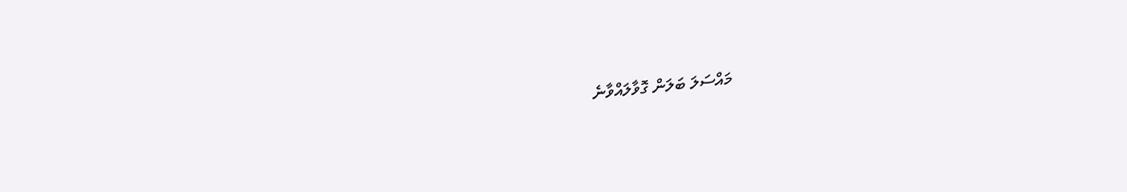މައްސަލަ ބަލަން ގޮވާލައްވާނެ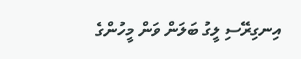އިނގިރޭސި ލީގު ބަލަން ވަން މީހުންގެ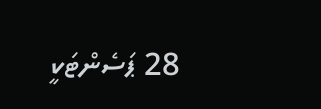28 ޕަސެންޓަކީ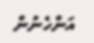އަންހެނުން